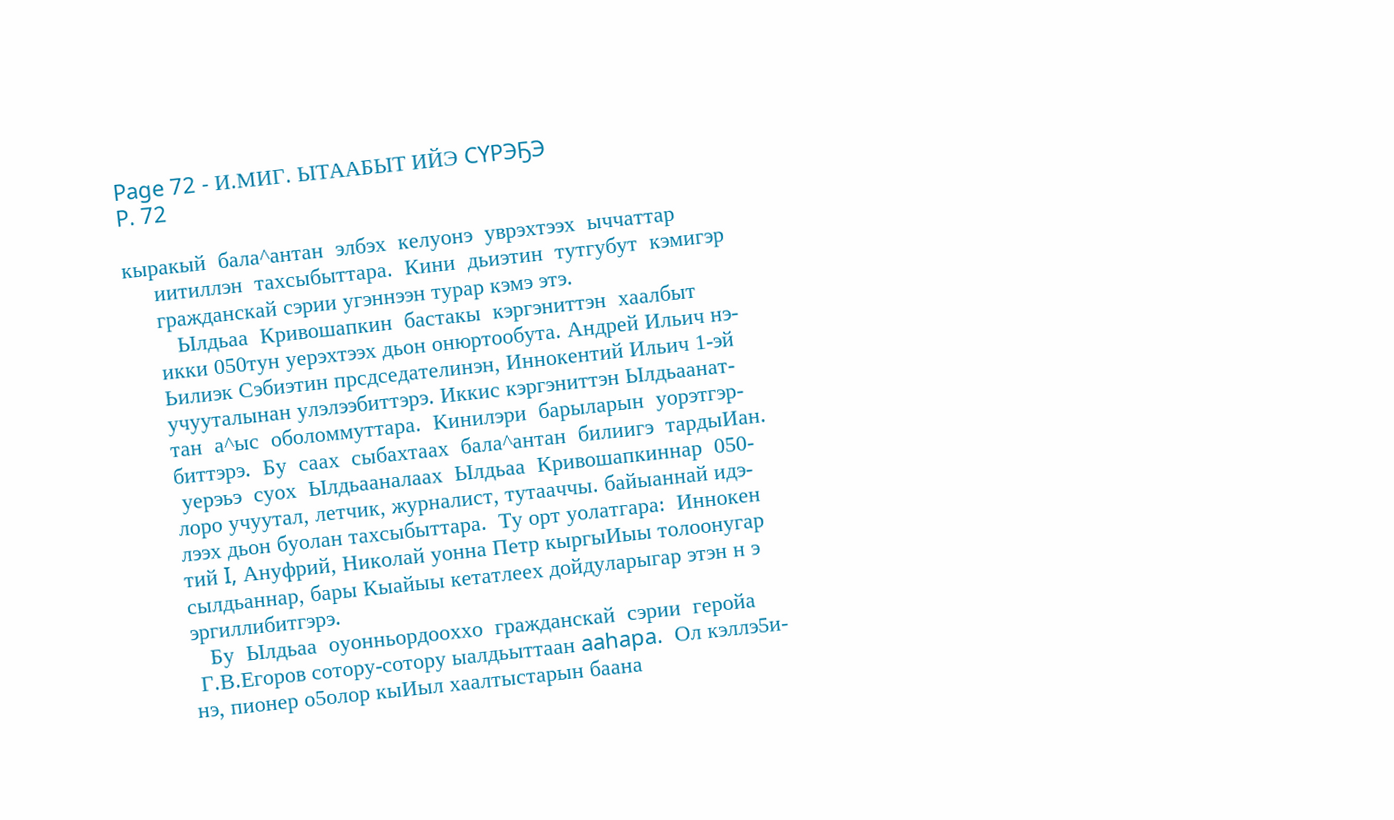Page 72 - И.МИГ. ЫТААБЫТ ИЙЭ СҮРЭҔЭ
P. 72

кыракый  бала^антан  элбэх  келуонэ  уврэхтээх  ыччаттар
     иитиллэн  тахсыбыттара.  Кини  дьиэтин  тутгубут  кэмигэр
     гражданскай сэрии угэннээн турар кэмэ этэ.
        Ылдьаа  Кривошапкин  бастакы  кэргэниттэн  хаалбыт
     икки 050тун уерэхтээх дьон онюртообута. Андрей Ильич нэ-
     Ьилиэк Сэбиэтин прсдседателинэн, Иннокентий Ильич 1-эй
     учууталынан улэлээбиттэрэ. Иккис кэргэниттэн Ылдьаанат-
     тан  а^ыс  оболоммуттара.  Кинилэри  барыларын  уорэтгэр-
     биттэрэ.  Бу  саах  сыбахтаах  бала^антан  билиигэ  тардыИан.
      уерэьэ  суох  Ылдьааналаах  Ылдьаа  Кривошапкиннар  050-
     лоро учуутал, летчик, журналист, тутааччы. байыаннай идэ-
     лээх дьон буолан тахсыбыттара.  Ту орт уолатгара:  Иннокен
     тий I, Ануфрий, Николай уонна Петр кыргыИыы толоонугар
     сылдьаннар, бары Кыайыы кетатлеех дойдуларыгар этэн н э
     эргиллибитгэрэ.
        Бу  Ылдьаа  оуонньордооххо  гражданскай  сэрии  геройа
      Г.В.Егоров сотору-сотору ыалдьыттаан aahapa.  Ол кэллэ5и-
     нэ, пионер о5олор кыИыл хаалтыстарын баана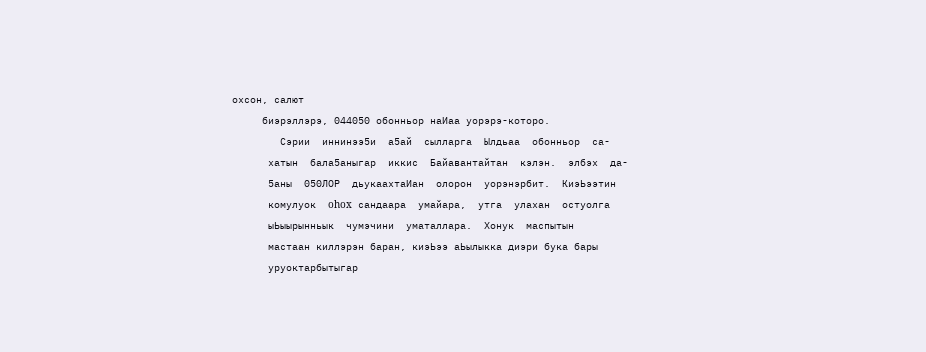охсон, салют
     биэрэллэрэ, 044050 обонньор наИаа уорэрэ-которо.
        Сэрии  иннинээ5и  а5ай  сылларга  Ылдьаа  обонньор  са-
      хатын  бала5аныгар  иккис  Байавантайтан  кэлэн.  элбэх  да-
      5аны  050ЛОР  дьукаахтаИан  олорон  уорэнэрбит.  КиэЬээтин
      комулуок  ohox  сандаара  умайара,  утга  улахан  остуолга
      ыЬыырынньык  чумэчини  уматаллара.  Хонук  маспытын
      мастаан киллэрэн баран, киэЬээ аЬылыкка диэри бука бары
      уруоктарбытыгар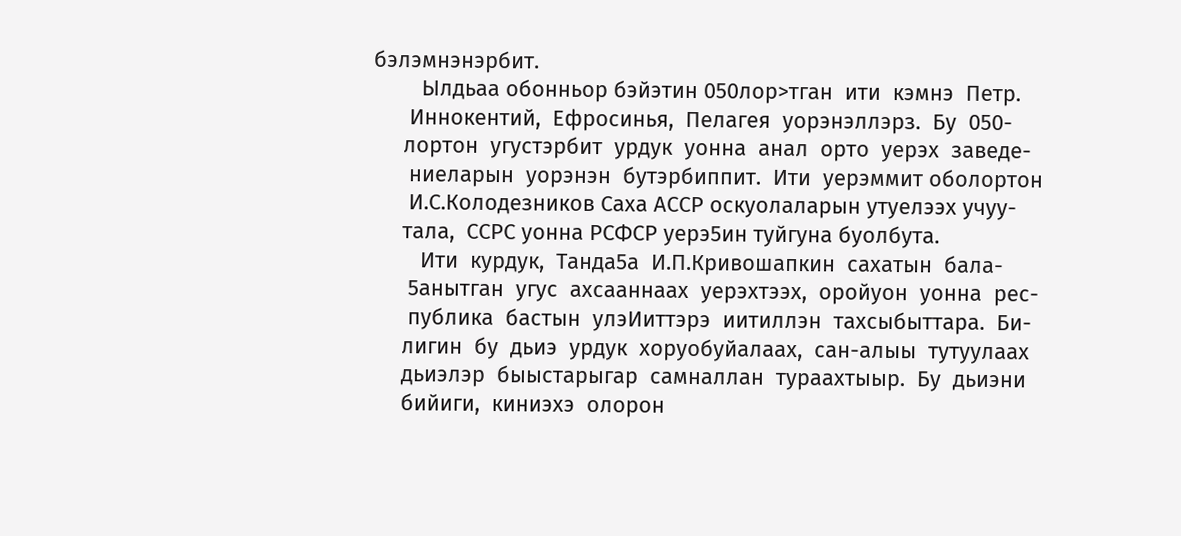бэлэмнэнэрбит.
        Ылдьаа обонньор бэйэтин 050лор>тган  ити  кэмнэ  Петр.
      Иннокентий,  Ефросинья,  Пелагея  уорэнэллэрз.  Бу  050-
     лортон  угустэрбит  урдук  уонна  анал  орто  уерэх  заведе-
      ниеларын  уорэнэн  бутэрбиппит.  Ити  уерэммит оболортон
      И.С.Колодезников Саха АССР оскуолаларын утуелээх учуу-
     тала,  ССРС уонна РСФСР уерэ5ин туйгуна буолбута.
        Ити  курдук,  Танда5а  И.П.Кривошапкин  сахатын  бала-
      5анытган  угус  ахсааннаах  уерэхтээх,  оройуон  уонна  рес-
      публика  бастын  улэИиттэрэ  иитиллэн  тахсыбыттара.  Би-
     лигин  бу  дьиэ  урдук  хоруобуйалаах,  сан-алыы  тутуулаах
     дьиэлэр  быыстарыгар  самналлан  тураахтыыр.  Бу  дьиэни
     бийиги,  киниэхэ  олорон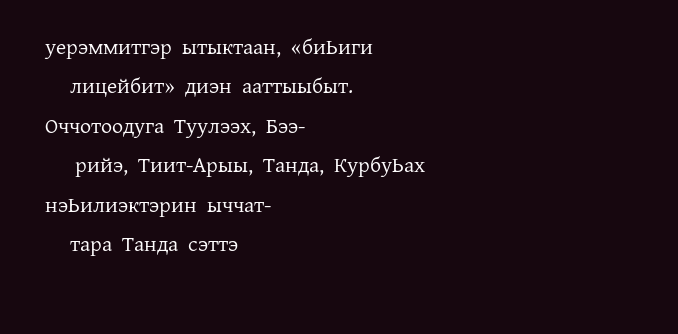уерэммитгэр  ытыктаан,  «биЬиги
     лицейбит»  диэн  ааттыыбыт.  Оччотоодуга  Туулээх,  Бээ-
      рийэ,  Тиит-Арыы,  Танда,  КурбуЬах  нэЬилиэктэрин  ыччат-
     тара  Танда  сэттэ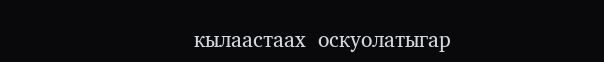кылаастаах  оскуолатыгар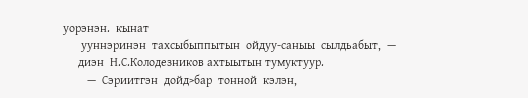уорэнэн.  кынат
      ууннэринэн  тахсыбыппытын  ойдуу-саныы  сылдьабыт,  —
     диэн  Н.С.Колодезников ахтыытын тумуктуур.
        —  Сэриитгэн  дойд>бар  тонной  кэлэн,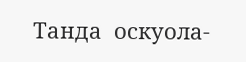Танда  оскуола-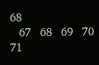68
   67   68   69   70   71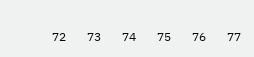72   73   74   75   76   77